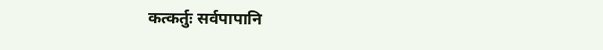कत्कर्तुः सर्वपापानि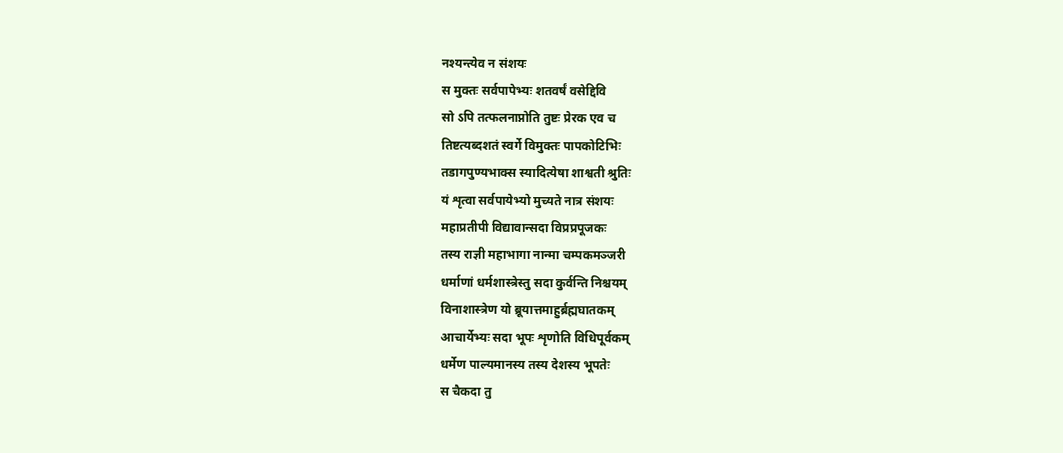नश्यन्त्येव न संशयः
स मुक्तः सर्वपापेभ्यः शतवर्षं वसेद्दिवि
सो ऽपि तत्फलनाप्नोति तुष्टः प्रेरक एव च
तिष्टत्यब्दशतं स्वर्गे विमुक्तः पापकोटिभिः
तडागपुण्यभाक्स स्यादित्येषा शाश्वती श्रुतिः
यं शृत्वा सर्वपायेभ्यो मुच्यते नात्र संशयः
महाप्रतीपी विद्यावान्सदा विप्रप्रपूजकः
तस्य राज्ञी महाभागा नान्मा चम्पकमञ्जरी
धर्माणां धर्मशास्त्रेस्तु सदा कुर्वन्ति निश्चयम्
विनाशास्त्रेण यो ब्रूयात्तमाहुर्ब्रह्मघातकम्
आचार्येभ्यः सदा भूपः शृणोति विधिपूर्वकम्
धर्मेण पाल्यमानस्य तस्य देशस्य भूपतेः
स चैकदा तु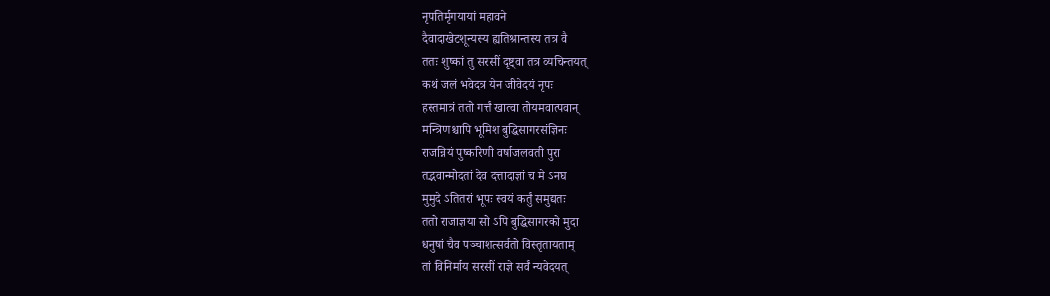नृपतिर्मृगयायां महावने
दैवादाखेटशून्यस्य ह्यतिश्रान्तस्य तत्र वै
ततः शुष्कां तु सरसीं दृष्ट्वा तत्र व्यचिन्तयत्
कथं जलं भवेदत्र येन जीवेदयं नृपः
हस्तमात्रं ततो गर्त्तं खात्वा तोयमवात्पवान्
मन्त्रिणश्चापि भूमिश बुद्धिसागरसंज्ञिनः
राजन्नियं पुष्करिणी वर्षाजलवती पुरा
तद्भवान्मोदतां देव दत्तादाज्ञां च मे ऽनघ
मुमुदे ऽतितरां भूपः स्वयं कर्तुं समुद्यतः
ततो राजाज्ञया सो ऽपि बुद्धिसागरको मुदा
धनुषां चैव पञ्चाशत्सर्वतो विस्तृतायताम्
तां विनिर्माय सरसीं राज्ञे सर्वं न्यवेदयत्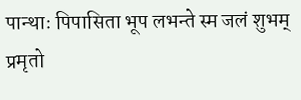पान्थाः पिपासिता भूप लभन्ते स्म जलं शुभम्
प्रमृतो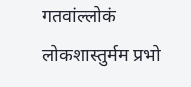गतवांल्लोकं लोकशास्तुर्मम प्रभो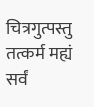चित्रगुत्पस्तु तत्कर्म मह्यं सर्वं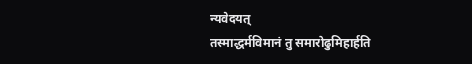न्यवेदयत्
तस्माद्धर्मविमानं तु समारोढुमिहार्हति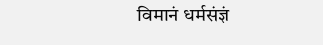विमानं धर्मसंज्ञं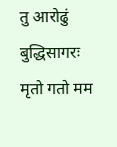तु आरोढुं बुद्धिसागरः
मृतो गतो मम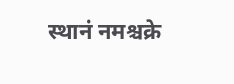स्थानं नमश्चक्रे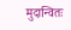मुदान्वितः